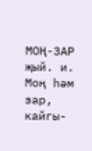МОҢ-ЗАР җый. и. Моң һәм зар, кайгы-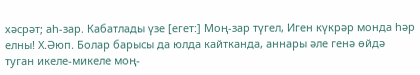хәсрәт; аһ-зар. Кабатлады үзе [егет:] Моң-зар түгел, Иген күкрәр монда һәр елны! Х.Әюп. Болар барысы да юлда кайтканда, аннары әле генә өйдә туган икеле-микеле моң-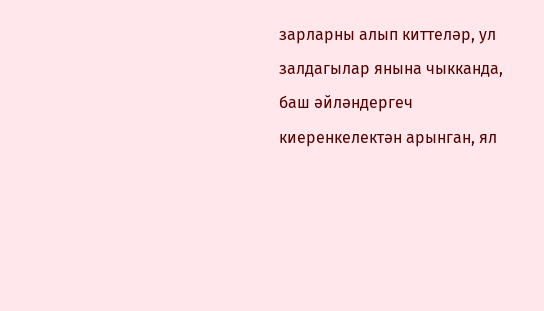зарларны алып киттеләр, ул залдагылар янына чыкканда, баш әйләндергеч киеренкелектән арынган, ял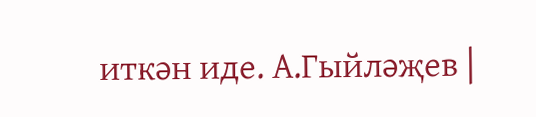иткән иде. А.Гыйләҗев |